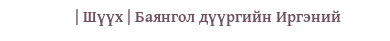| Шүүх | Баянгол дүүргийн Иргэний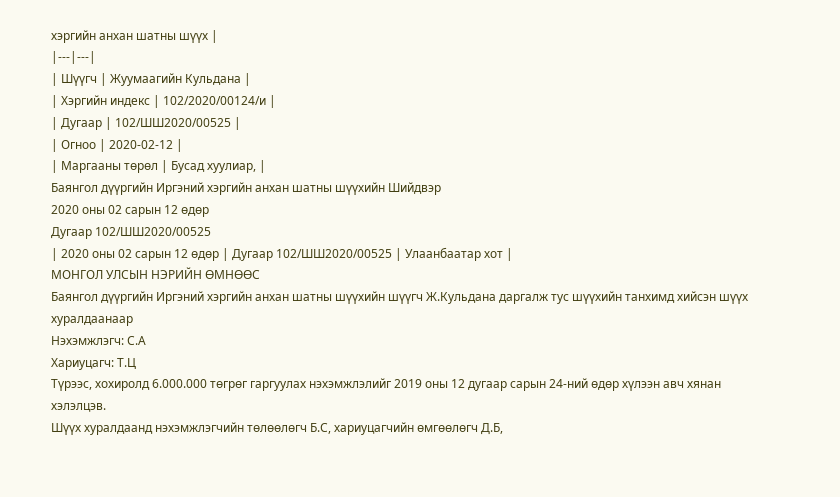хэргийн анхан шатны шүүх |
|---|---|
| Шүүгч | Жуумаагийн Кульдана |
| Хэргийн индекс | 102/2020/00124/и |
| Дугаар | 102/ШШ2020/00525 |
| Огноо | 2020-02-12 |
| Маргааны төрөл | Бусад хуулиар, |
Баянгол дүүргийн Иргэний хэргийн анхан шатны шүүхийн Шийдвэр
2020 оны 02 сарын 12 өдөр
Дугаар 102/ШШ2020/00525
| 2020 оны 02 сарын 12 өдөр | Дугаар 102/ШШ2020/00525 | Улаанбаатар хот |
МОНГОЛ УЛСЫН НЭРИЙН ӨМНӨӨС
Баянгол дүүргийн Иргэний хэргийн анхан шатны шүүхийн шүүгч Ж.Кульдана даргалж тус шүүхийн танхимд хийсэн шүүх хуралдаанаар
Нэхэмжлэгч: С.А
Хариуцагч: Т.Ц
Түрээс, хохиролд 6.000.000 төгрөг гаргуулах нэхэмжлэлийг 2019 оны 12 дугаар сарын 24-ний өдөр хүлээн авч хянан хэлэлцэв.
Шүүх хуралдаанд нэхэмжлэгчийн төлөөлөгч Б.С, хариуцагчийн өмгөөлөгч Д.Б,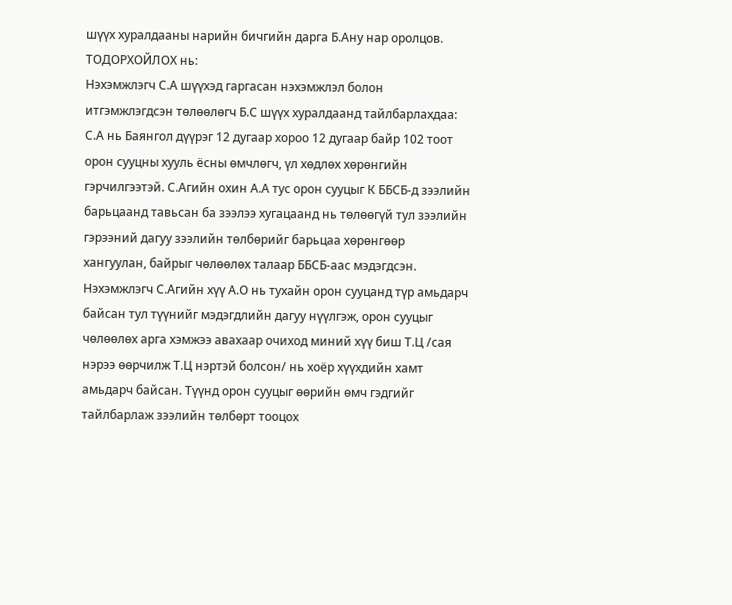шүүх хуралдааны нарийн бичгийн дарга Б.Ану нар оролцов.
ТОДОРХОЙЛОХ нь:
Нэхэмжлэгч С.А шүүхэд гаргасан нэхэмжлэл болон итгэмжлэгдсэн төлөөлөгч Б.С шүүх хуралдаанд тайлбарлахдаа: С.А нь Баянгол дүүрэг 12 дугаар хороо 12 дугаар байр 102 тоот орон сууцны хууль ёсны өмчлөгч, үл хөдлөх хөрөнгийн гэрчилгээтэй. С.Агийн охин А.А тус орон сууцыг К ББСБ-д зээлийн барьцаанд тавьсан ба зээлээ хугацаанд нь төлөөгүй тул зээлийн гэрээний дагуу зээлийн төлбөрийг барьцаа хөрөнгөөр хангуулан, байрыг чөлөөлөх талаар ББСБ-аас мэдэгдсэн. Нэхэмжлэгч С.Агийн хүү А.О нь тухайн орон сууцанд түр амьдарч байсан тул түүнийг мэдэгдлийн дагуу нүүлгэж, орон сууцыг чөлөөлөх арга хэмжээ авахаар очиход миний хүү биш Т.Ц /сая нэрээ өөрчилж Т.Ц нэртэй болсон/ нь хоёр хүүхдийн хамт амьдарч байсан. Түүнд орон сууцыг өөрийн өмч гэдгийг тайлбарлаж зээлийн төлбөрт тооцох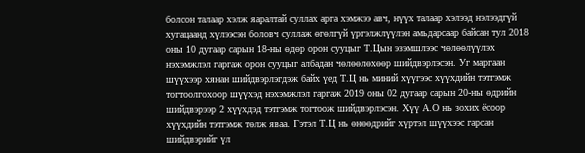болсон талаар хэлж яаралтай суллах арга хэмжээ авч, нүүх талаар хэлээд нэлээдгүй хугацаанд хүлээсэн боловч суллаж өгөлгүй үргэлжлүүлэн амьдарсаар байсан тул 2018 оны 10 дугаар сарын 18-ны өдөр орон сууцыг Т.Цын эзэмшлээс чөлөөлүүлэх нэхэмжлэл гаргаж орон сууцыг албадан чөлөөлөхөөр шийдвэрлэсэн. Уг маргаан шүүхээр хянан шийдвэрлэгдэж байх үед Т.Ц нь миний хүүгээс хүүхдийн тэтгэмж тогтоолгохоор шүүхэд нэхэмжлэл гаргаж 2019 оны 02 дугаар сарын 20-ны өдрийн шийдвэрээр 2 хүүхдэд тэтгэмж тогтоож шийдвэрлэсэн. Хүү А.О нь зохих ёсоор хүүхдийн тэтгэмж төлж яваа. Гэтэл Т.Ц нь өнөөдрийг хүртэл шүүхээс гарсан шийдвэрийг үл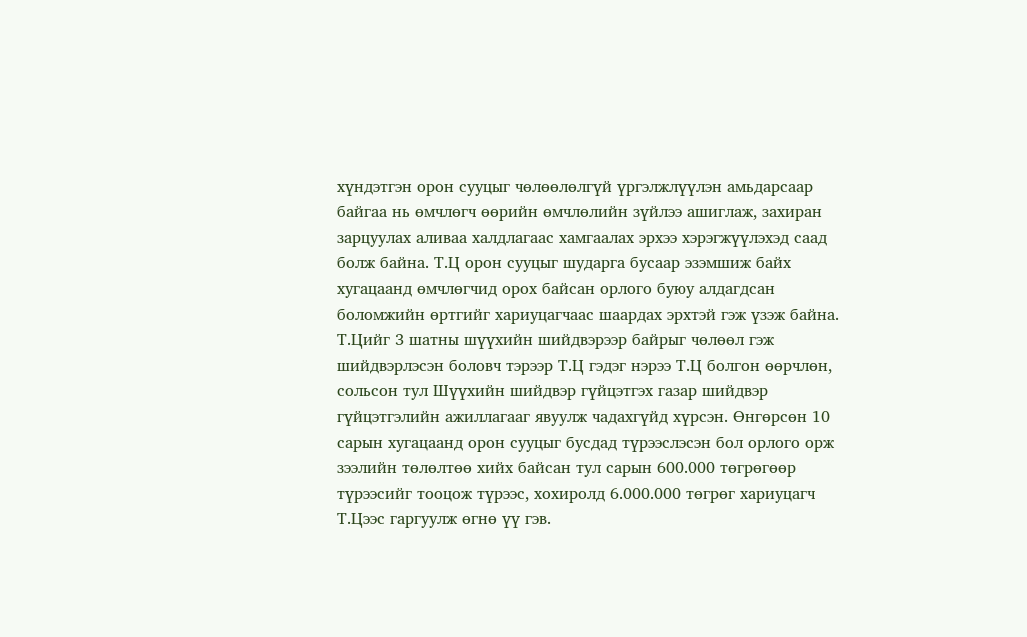хүндэтгэн орон сууцыг чөлөөлөлгүй үргэлжлүүлэн амьдарсаар байгаа нь өмчлөгч өөрийн өмчлөлийн зүйлээ ашиглаж, захиран зарцуулах аливаа халдлагаас хамгаалах эрхээ хэрэгжүүлэхэд саад болж байна. Т.Ц орон сууцыг шударга бусаар эзэмшиж байх хугацаанд өмчлөгчид орох байсан орлого буюу алдагдсан боломжийн өртгийг хариуцагчаас шаардах эрхтэй гэж үзэж байна. Т.Цийг 3 шатны шүүхийн шийдвэрээр байрыг чөлөөл гэж шийдвэрлэсэн боловч тэрээр Т.Ц гэдэг нэрээ Т.Ц болгон өөрчлөн, сольсон тул Шүүхийн шийдвэр гүйцэтгэх газар шийдвэр гүйцэтгэлийн ажиллагааг явуулж чадахгүйд хүрсэн. Өнгөрсөн 10 сарын хугацаанд орон сууцыг бусдад түрээслэсэн бол орлого орж зээлийн төлөлтөө хийх байсан тул сарын 600.000 төгрөгөөр түрээсийг тооцож түрээс, хохиролд 6.000.000 төгрөг хариуцагч Т.Цээс гаргуулж өгнө үү гэв.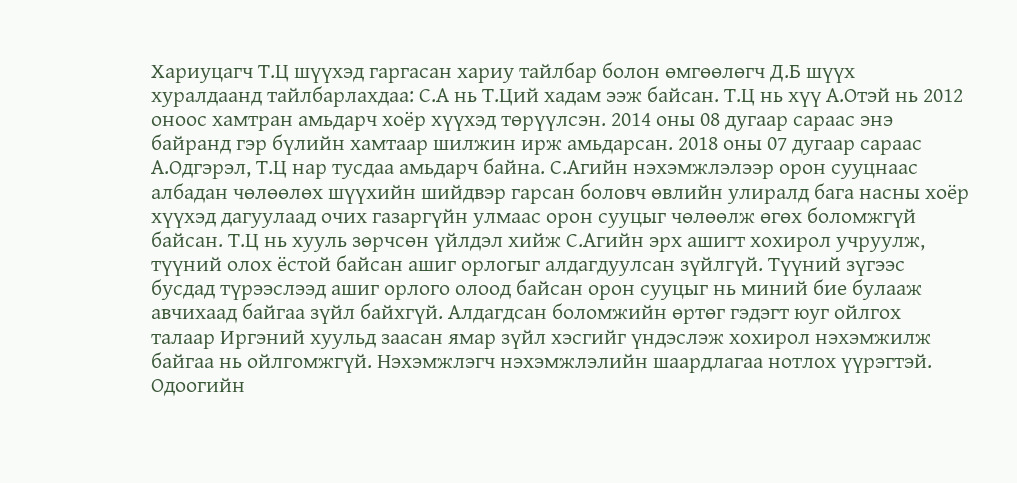Хариуцагч Т.Ц шүүхэд гаргасан хариу тайлбар болон өмгөөлөгч Д.Б шүүх хуралдаанд тайлбарлахдаа: С.А нь Т.Ций хадам ээж байсан. Т.Ц нь хүү А.Отэй нь 2012 оноос хамтран амьдарч хоёр хүүхэд төрүүлсэн. 2014 оны 08 дугаар сараас энэ байранд гэр бүлийн хамтаар шилжин ирж амьдарсан. 2018 оны 07 дугаар сараас А.Одгэрэл, Т.Ц нар тусдаа амьдарч байна. С.Агийн нэхэмжлэлээр орон сууцнаас албадан чөлөөлөх шүүхийн шийдвэр гарсан боловч өвлийн улиралд бага насны хоёр хүүхэд дагуулаад очих газаргүйн улмаас орон сууцыг чөлөөлж өгөх боломжгүй байсан. Т.Ц нь хууль зөрчсөн үйлдэл хийж С.Агийн эрх ашигт хохирол учруулж, түүний олох ёстой байсан ашиг орлогыг алдагдуулсан зүйлгүй. Түүний зүгээс бусдад түрээслээд ашиг орлого олоод байсан орон сууцыг нь миний бие булааж авчихаад байгаа зүйл байхгүй. Алдагдсан боломжийн өртөг гэдэгт юуг ойлгох талаар Иргэний хуульд заасан ямар зүйл хэсгийг үндэслэж хохирол нэхэмжилж байгаа нь ойлгомжгүй. Нэхэмжлэгч нэхэмжлэлийн шаардлагаа нотлох үүрэгтэй. Одоогийн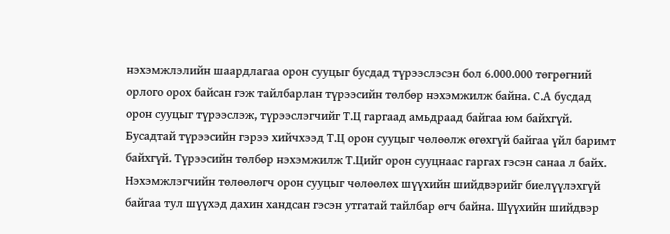нэхэмжлэлийн шаардлагаа орон сууцыг бусдад түрээслэсэн бол 6.000.000 төгрөгний орлого орох байсан гэж тайлбарлан түрээсийн төлбөр нэхэмжилж байна. С.А бусдад орон сууцыг түрээслэж, түрээслэгчийг Т.Ц гаргаад амьдраад байгаа юм байхгүй. Бусадтай түрээсийн гэрээ хийчхээд Т.Ц орон сууцыг чөлөөлж өгөхгүй байгаа үйл баримт байхгүй. Түрээсийн төлбөр нэхэмжилж Т.Цийг орон сууцнаас гаргах гэсэн санаа л байх. Нэхэмжлэгчийн төлөөлөгч орон сууцыг чөлөөлөх шүүхийн шийдвэрийг биелүүлэхгүй байгаа тул шүүхэд дахин хандсан гэсэн утгатай тайлбар өгч байна. Шүүхийн шийдвэр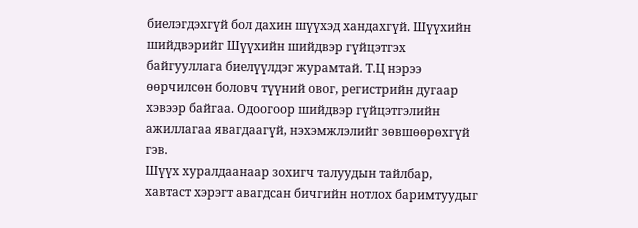биелэгдэхгүй бол дахин шүүхэд хандахгүй. Шүүхийн шийдвэрийг Шүүхийн шийдвэр гүйцэтгэх байгууллага биелүүлдэг журамтай. Т.Ц нэрээ өөрчилсөн боловч түүний овог, регистрийн дугаар хэвээр байгаа. Одоогоор шийдвэр гүйцэтгэлийн ажиллагаа явагдаагүй, нэхэмжлэлийг зөвшөөрөхгүй гэв.
Шүүх хуралдаанаар зохигч талуудын тайлбар, хавтаст хэрэгт авагдсан бичгийн нотлох баримтуудыг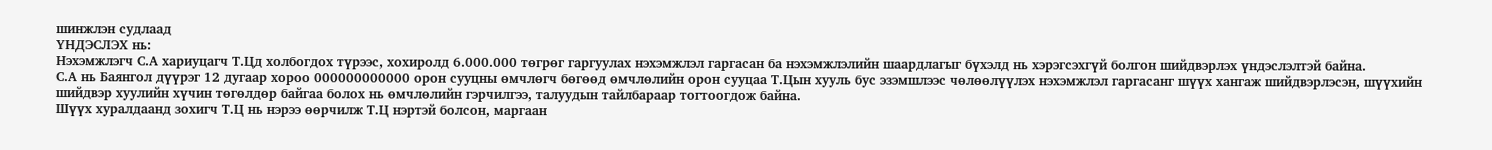шинжлэн судлаад
ҮНДЭСЛЭХ нь:
Нэхэмжлэгч С.А хариуцагч Т.Цд холбогдох түрээс, хохиролд 6.000.000 төгрөг гаргуулах нэхэмжлэл гаргасан ба нэхэмжлэлийн шаардлагыг бүхэлд нь хэрэгсэхгүй болгон шийдвэрлэх үндэслэлтэй байна.
С.А нь Баянгол дүүрэг 12 дугаар хороо 000000000000 орон сууцны өмчлөгч бөгөөд өмчлөлийн орон сууцаа Т.Цын хууль бус эзэмшлээс чөлөөлүүлэх нэхэмжлэл гаргасанг шүүх хангаж шийдвэрлэсэн, шүүхийн шийдвэр хуулийн хүчин төгөлдөр байгаа болох нь өмчлөлийн гэрчилгээ, талуудын тайлбараар тогтоогдож байна.
Шүүх хуралдаанд зохигч Т.Ц нь нэрээ өөрчилж Т.Ц нэртэй болсон, маргаан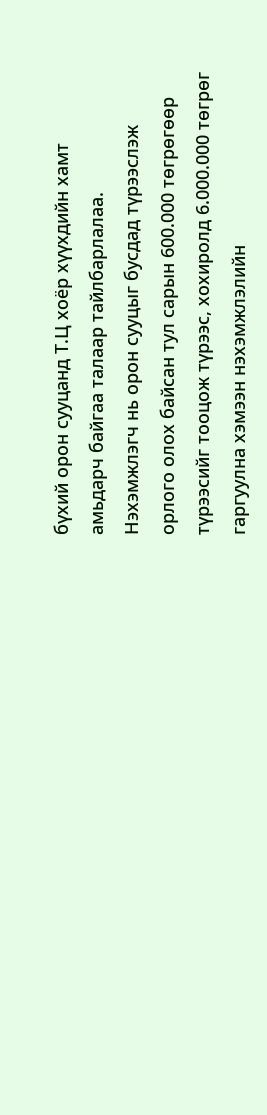бүхий орон сууцанд Т.Ц хоёр хүүхдийн хамт амьдарч байгаа талаар тайлбарлалаа.
Нэхэмжлэгч нь орон сууцыг бусдад түрээслэж орлого олох байсан тул сарын 600.000 төгрөгөөр түрээсийг тооцож түрээс, хохиролд 6.000.000 төгрөг гаргуулна хэмээн нэхэмжлэлийн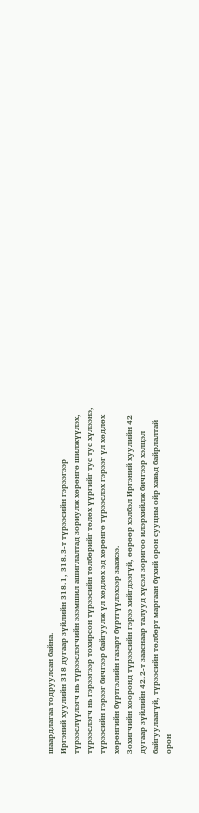шаардлагаа тодруулсан байна.
Иргэний хуулийн 318 дугаар зүйлийн 318.1, 318.3-т түрээсийн гэрээгээр түрээслүүлэгч нь түрээслэгчийн эзэмшил ашиглалтад зориулж хөрөнгө шилжүүлэх, түрээслэгч нь гэрээгээр тохирсон түрээсийн төлбөрийг төлөх үүргийг тус тус хүлээнэ, түрээсийн гэрээг бичгээр байгуулж үл хөдлөх эд хөрөнгө түрээслэх гэрээг үл хөдлөх хөрөнгийн бүртгэлийн газарт бүртгүүлэхээр заажээ.
Зохигчийн хооронд түрээсийн гэрээ хийгдээгүй, өөрөөр хэлбэл Иргэний хуулийн 42 дугаар зүйлийн 42.2-т зааснаар талууд хүсэл зоригоо илэрхийлж бичгээр хэлцэл байгуулаагүй, түрээсийн төлбөрт маргаан бүхий орон сууцны ойр хавьд байрлалтай орон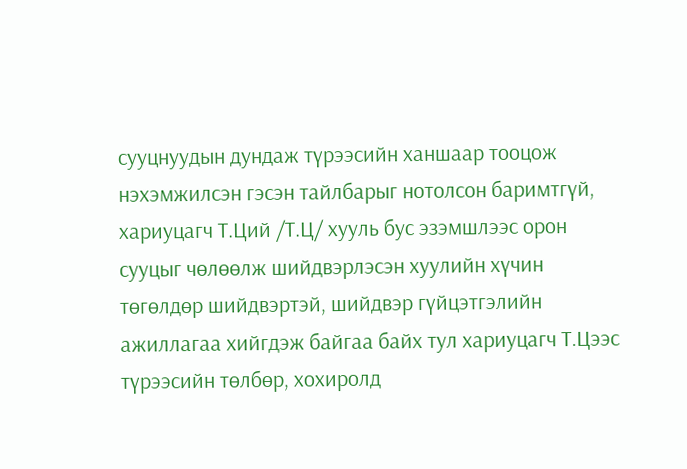сууцнуудын дундаж түрээсийн ханшаар тооцож нэхэмжилсэн гэсэн тайлбарыг нотолсон баримтгүй, хариуцагч Т.Ций /Т.Ц/ хууль бус эзэмшлээс орон сууцыг чөлөөлж шийдвэрлэсэн хуулийн хүчин төгөлдөр шийдвэртэй, шийдвэр гүйцэтгэлийн ажиллагаа хийгдэж байгаа байх тул хариуцагч Т.Цээс түрээсийн төлбөр, хохиролд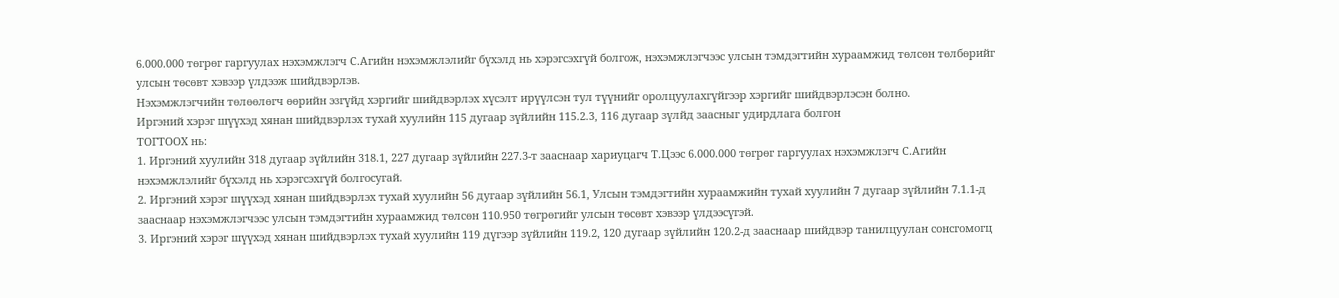6.000.000 төгрөг гаргуулах нэхэмжлэгч С.Агийн нэхэмжлэлийг бүхэлд нь хэрэгсэхгүй болгож, нэхэмжлэгчээс улсын тэмдэгтийн хураамжид төлсөн төлбөрийг улсын төсөвт хэвээр үлдээж шийдвэрлэв.
Нэхэмжлэгчийн төлөөлөгч өөрийн эзгүйд хэргийг шийдвэрлэх хүсэлт ирүүлсэн тул түүнийг оролцуулахгүйгээр хэргийг шийдвэрлэсэн болно.
Иргэний хэрэг шүүхэд хянан шийдвэрлэх тухай хуулийн 115 дугаар зүйлийн 115.2.3, 116 дугаар зүлйд заасныг удирдлага болгон
ТОГТООХ нь:
1. Иргэний хуулийн 318 дугаар зүйлийн 318.1, 227 дугаар зүйлийн 227.3-т зааснаар хариуцагч Т.Цээс 6.000.000 төгрөг гаргуулах нэхэмжлэгч С.Агийн нэхэмжлэлийг бүхэлд нь хэрэгсэхгүй болгосугай.
2. Иргэний хэрэг шүүхэд хянан шийдвэрлэх тухай хуулийн 56 дугаар зүйлийн 56.1, Улсын тэмдэгтийн хураамжийн тухай хуулийн 7 дугаар зүйлийн 7.1.1-д зааснаар нэхэмжлэгчээс улсын тэмдэгтийн хураамжид төлсөн 110.950 төгрөгийг улсын төсөвт хэвээр үлдээсүгэй.
3. Иргэний хэрэг шүүхэд хянан шийдвэрлэх тухай хуулийн 119 дүгээр зүйлийн 119.2, 120 дугаар зүйлийн 120.2-д зааснаар шийдвэр танилцуулан сонсгомогц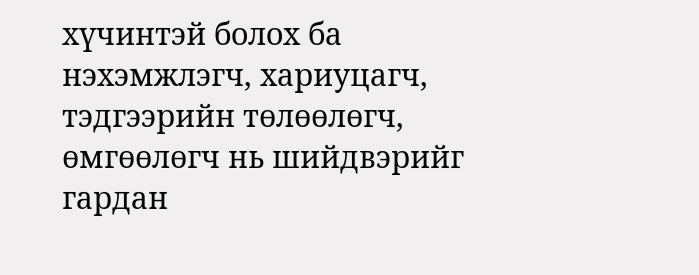хүчинтэй болох ба нэхэмжлэгч, хариуцагч, тэдгээрийн төлөөлөгч, өмгөөлөгч нь шийдвэрийг гардан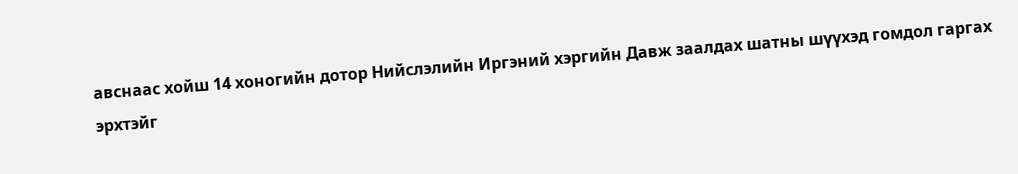авснаас хойш 14 хоногийн дотор Нийслэлийн Иргэний хэргийн Давж заалдах шатны шүүхэд гомдол гаргах эрхтэйг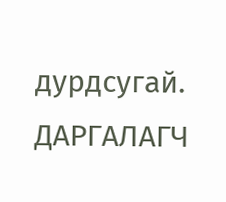дурдсугай.
ДАРГАЛАГЧ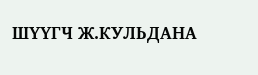ШҮҮГЧ Ж.КУЛЬДАНА